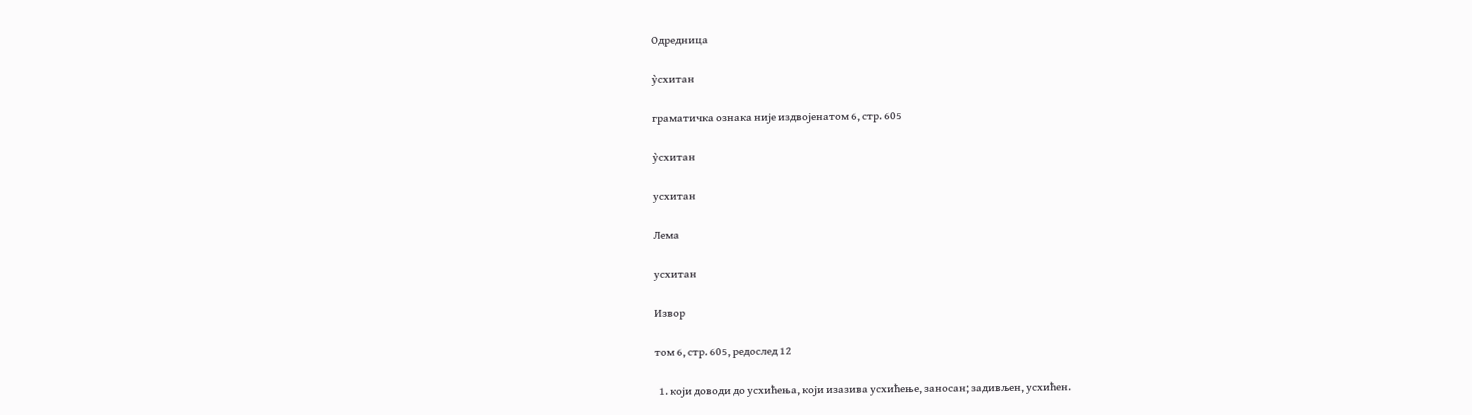Одредница

у̀схитан

граматичка ознака није издвојенатом 6, стр. 605

у̀схитан

усхитан

Лема

усхитан

Извор

том 6, стр. 605, редослед 12

  1. који доводи до усхићења, који изазива усхићење, заносан; задивљен, усхићен.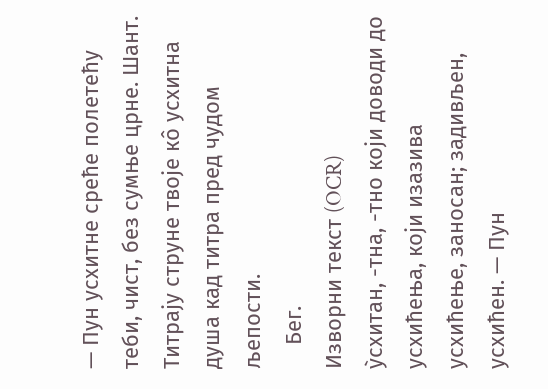— Пун усхитне среће полетећу теби, чист, без сумње црне. Шант. Титрају струне твоје ко̂ усхитна душа кад титра пред чудом љепости.
    Бег.
Изворни текст (OCR)
у̀схитан, -тна, -тно који доводи до усхићења, који изазива усхићење, заносан; задивљен, усхићен. — Пун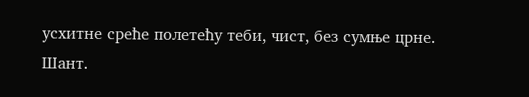усхитне среће полетећу теби, чист, без сумње црне. Шант.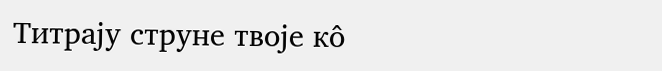Титрају струне твоје ко̂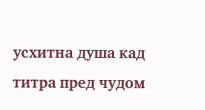усхитна душа кад титра пред чудом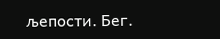љепости. Бег.